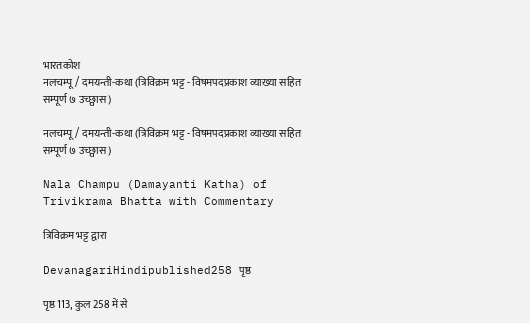भारतकोश
नलचम्पू / दमयन्ती-कथा (त्रिविक्रम भट्ट - विषमपदप्रकाश व्याख्या सहित सम्पूर्ण ७ उच्छ्वास)

नलचम्पू / दमयन्ती-कथा (त्रिविक्रम भट्ट - विषमपदप्रकाश व्याख्या सहित सम्पूर्ण ७ उच्छ्वास)

Nala Champu (Damayanti Katha) of Trivikrama Bhatta with Commentary

त्रिविक्रम भट्ट द्वारा

DevanagariHindipublished258 पृष्ठ

पृष्ठ 113, कुल 258 में से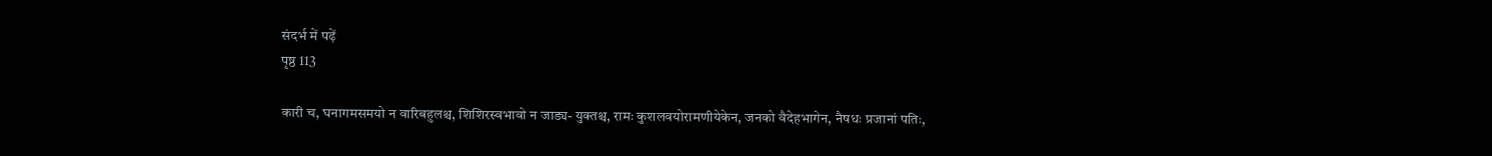संदर्भ में पढ़ें
पृष्ठ 113

कारी च, घनागमसमयो न वारिबहुलश्च, शिशिरस्वभावो न जाड्य- युक्तश्च, रामः कुशलवयोरामणीयेकेन, जनको वैदेहभागेन, नैषधः प्रजानां पतिः,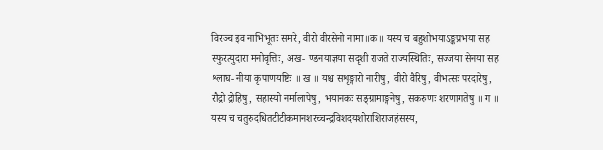विरञ्च इव नाभिभूतः समरे, वीरो वीरसेनो नामा॥क॥ यस्य च बहुशोभयाऽङ्कप्रभया सह स्फुरत्युदारा मनोवृत्तिः, अख- ण्डनयाज्ञया सदृशी राजते राज्यस्थितिः, सज्जया सेनया सह श्लाघ- नीया कृपाणयष्टिः ॥ ख ॥ यश्च सशृङ्गारो नारीषु, वीरो वैरिषु, वीभत्सः परदारेषु, रौद्रो द्रोहिषु, सहास्यो नर्मालापेषु, भयानकः सङ्ग्रामाङ्गनेषु, सकरुणः शरणागतेषु ॥ ग ॥ यस्य च चतुरुदधितटीटीकमानशरच्चन्द्रविशदयशोराशिराजहंसस्य,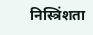निस्त्रिंशता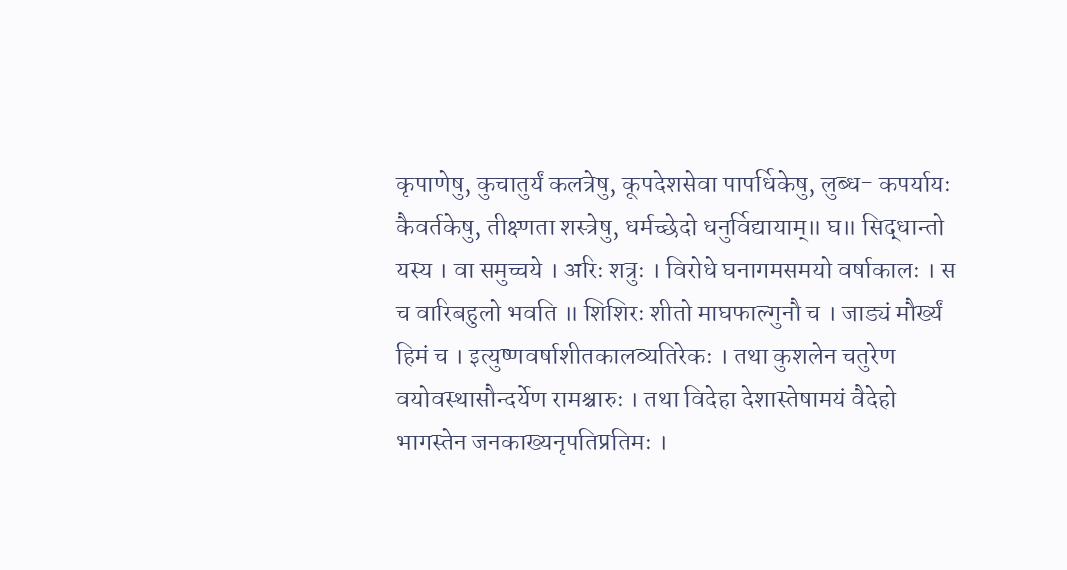कृपाणेषु, कुचातुर्यं कलत्रेषु, कूपदेशसेवा पापर्धिकेषु, लुब्ध- कपर्यायः कैवर्तकेषु, तीक्ष्णता शस्त्रेषु, धर्मच्छेदो धनुर्विद्यायाम्॥ घ॥ सिद्धान्तो यस्य । वा समुच्चये । अरिः शत्रुः । विरोधे घनागमसमयो वर्षाकालः । स च वारिबहुलो भवति ॥ शिशिरः शीतो माघफाल्गुनौ च । जाड्यं मौर्ख्यं हिमं च । इत्युष्णवर्षाशीतकालव्यतिरेकः । तथा कुशलेन चतुरेण वयोवस्थासौन्दर्येण रामश्चारुः । तथा विदेहा देशास्तेषामयं वैदेहो भागस्तेन जनकाख्यनृपतिप्रतिमः ।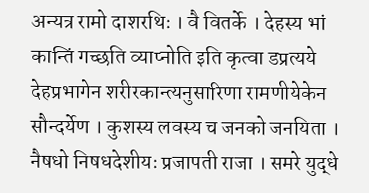अन्यत्र रामो दाशरथिः । वै वितर्के । देहस्य भां कान्तिं गच्छति व्याप्नोति इति कृत्वा डप्रत्यये देहप्रभागेन शरीरकान्त्यनुसारिणा रामणीयेकेन सौन्दर्येण । कुशस्य लवस्य च जनको जनयिता । नैषधो निषधदेशीयः प्रजापती राजा । समरे युद्धे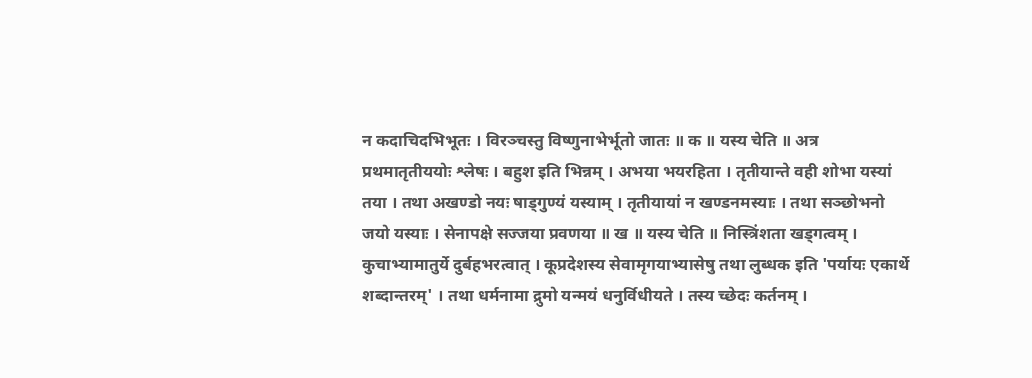न कदाचिदभिभूतः । विरञ्चस्तु विष्णुनाभेर्भूतो जातः ॥ क ॥ यस्य चेति ॥ अत्र प्रथमातृतीययोः श्लेषः । बहुश इति भिन्नम् । अभया भयरहिता । तृतीयान्ते वही शोभा यस्यां तया । तथा अखण्डो नयः षाड्गुण्यं यस्याम् । तृतीयायां न खण्डनमस्याः । तथा सञ्छोभनो जयो यस्याः । सेनापक्षे सज्जया प्रवणया ॥ ख ॥ यस्य चेति ॥ निस्त्रिंशता खड्गत्वम् । कुचाभ्यामातुर्ये दुर्बहभरत्वात् । कूप्रदेशस्य सेवामृगयाभ्यासेषु तथा लुब्धक इति 'पर्यायः एकार्थे शब्दान्तरम्' । तथा धर्मनामा द्रुमो यन्मयं धनुर्विधीयते । तस्य च्छेदः कर्तनम् ।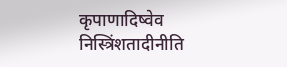कृपाणादिष्वेव निस्त्रिंशतादीनीति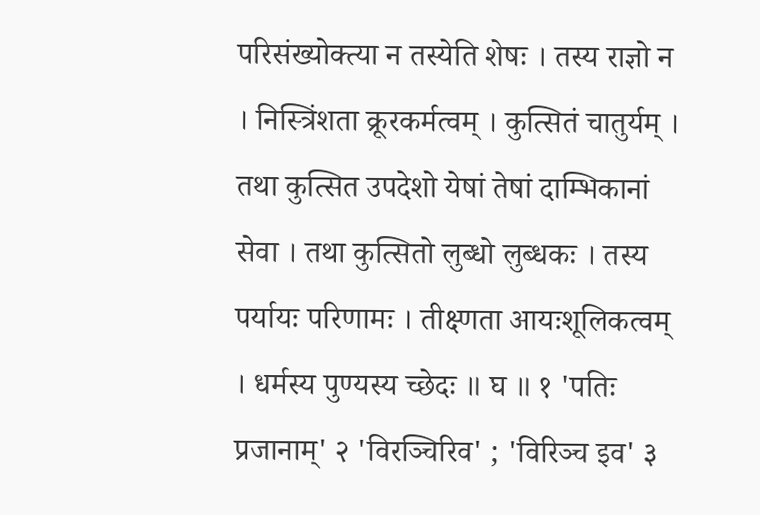परिसंख्योक्त्या न तस्येति शेषः । तस्य राज्ञो न । निस्त्रिंशता क्रूरकर्मत्वम् । कुत्सितं चातुर्यम् । तथा कुत्सित उपदेशो येषां तेषां दाम्भिकानां सेवा । तथा कुत्सितो लुब्धो लुब्धकः । तस्य पर्यायः परिणामः । तीक्ष्णता आयःशूलिकत्वम् । धर्मस्य पुण्यस्य च्छेदः ॥ घ ॥ १ 'पतिः प्रजानाम्' २ 'विरञ्चिरिव' ; 'विरिञ्च इव' ३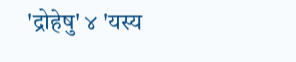'द्रोहेषु' ४ 'यस्य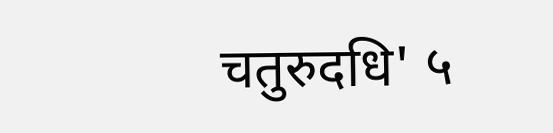चतुरुदधि' ५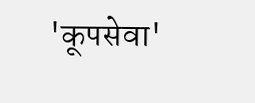'कूपसेवा'